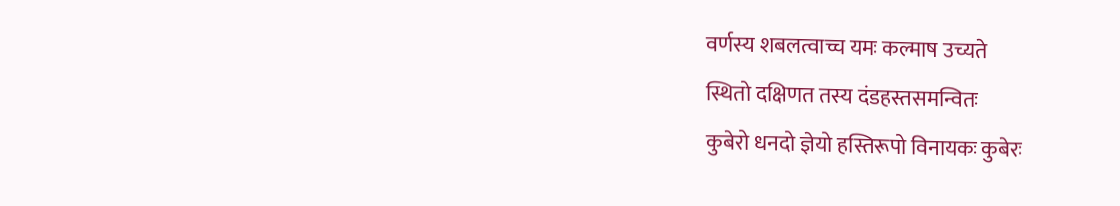वर्णस्य शबलत्वाच्च यमः कल्माष उच्यते
स्थितो दक्षिणत तस्य दंडहस्तसमन्वितः
कुबेरो धनदो ज्ञेयो हस्तिरूपो विनायकः कुबेरः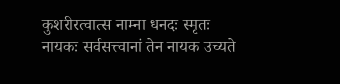कुशरीरत्वात्स नाम्ना धनदः स्मृतः
नायकः सर्वसत्त्वानां तेन नायक उच्यते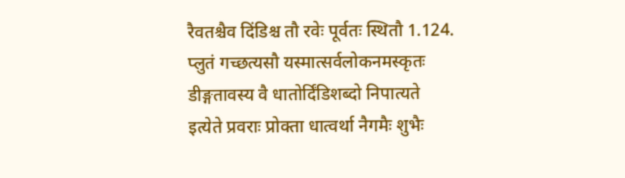रैवतश्चैव दिंडिश्च तौ रवेः पूर्वतः स्थितौ 1.124.
प्लुतं गच्छत्यसौ यस्मात्सर्वलोकनमस्कृतः
डीङ्गतावस्य वै धातोर्दिंडिशब्दो निपात्यते
इत्येते प्रवराः प्रोक्ता धात्वर्था नैगमैः शुभैः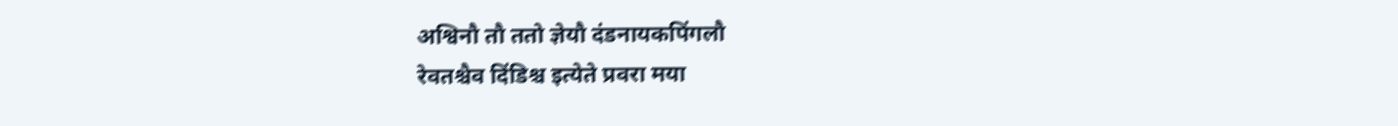अश्विनौ तौ ततो ज्ञेयौ दंडनायकपिंगलौ
रेवतश्चैव दिंडिश्च इत्येते प्रवरा मया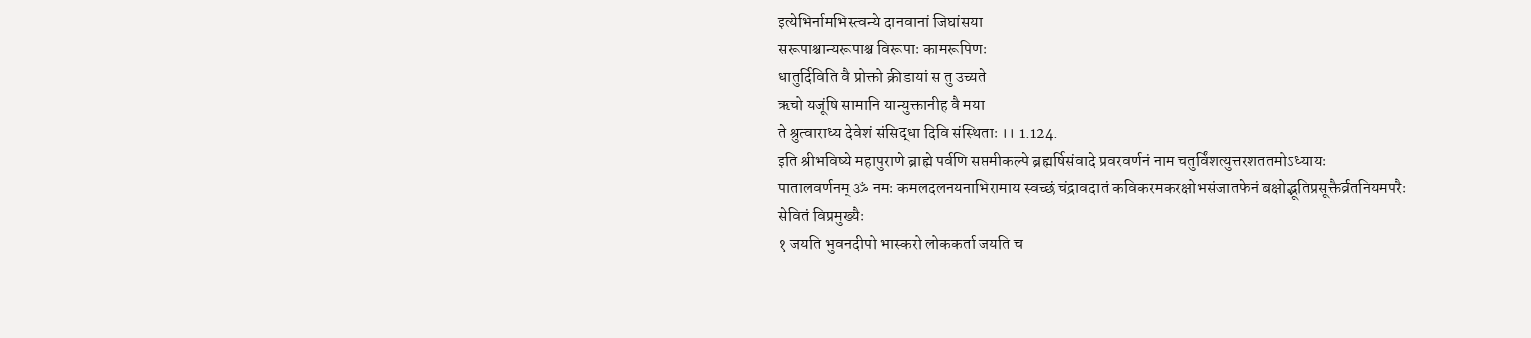इत्येभिर्नामभिस्त्वन्ये दानवानां जिघांसया
सरूपाश्चान्यरूपाश्च विरूपाः कामरूपिणः
धातुर्दिविति वै प्रोक्तो क्रीडायां स तु उच्यते
ऋचो यजूंषि सामानि यान्युक्तानीह वै मया
ते श्रुत्वाराध्य देवेशं संसिद्धा दिवि संस्थिताः ।। 1.124.
इति श्रीभविष्ये महापुराणे ब्राह्मे पर्वणि सप्तमीकल्पे ब्रह्मर्षिसंवादे प्रवरवर्णनं नाम चतुर्विंशत्युत्तरशततमोऽध्यायः
पातालवर्णनम् ॐ नमः कमलदलनयनाभिरामाय स्वच्छं चंद्रावदातं कविकरमकरक्षोभसंजातफेनं बक्षोद्भूतिप्रसूक्तैर्व्रतनियमपरैः सेवितं विप्रमुख्यैः
१ जयति भुवनदीपो भास्करो लोककर्ता जयति च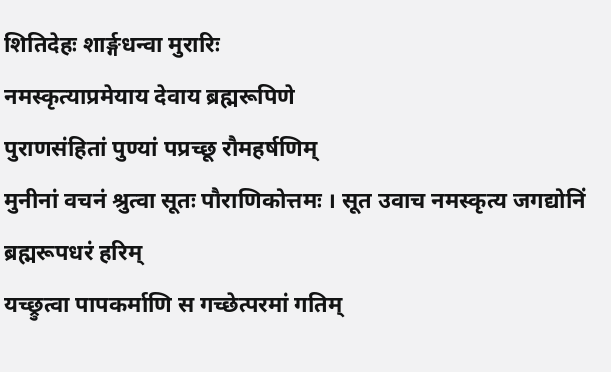शितिदेहः शार्ङ्गधन्वा मुरारिः
नमस्कृत्याप्रमेयाय देवाय ब्रह्मरूपिणे
पुराणसंहितां पुण्यां पप्रच्छू रौमहर्षणिम्
मुनीनां वचनं श्रुत्वा सूतः पौराणिकोत्तमः । सूत उवाच नमस्कृत्य जगद्योनिं ब्रह्मरूपधरं हरिम्
यच्छ्रुत्वा पापकर्माणि स गच्छेत्परमां गतिम्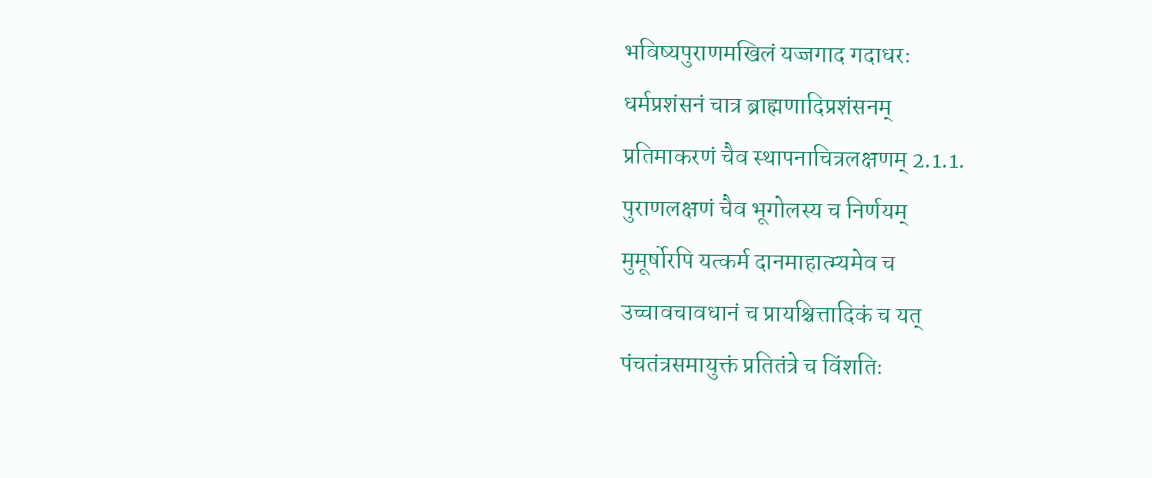भविष्यपुराणमखिलं यज्जगाद गदाधरः
धर्मप्रशंसनं चात्र ब्राह्मणादिप्रशंसनम्
प्रतिमाकरणं चैव स्थापनाचित्रलक्षणम् 2.1.1.
पुराणलक्षणं चैव भूगोलस्य च निर्णयम्
मुमूर्षोरपि यत्कर्म दानमाहात्म्यमेव च
उच्चावचावधानं च प्रायश्चित्तादिकं च यत्
पंचतंत्रसमायुक्तं प्रतितंत्रे च विंशतिः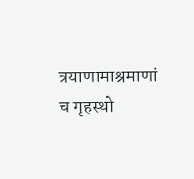त्रयाणामाश्रमाणां च गृहस्थो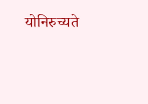योनिरुच्यते